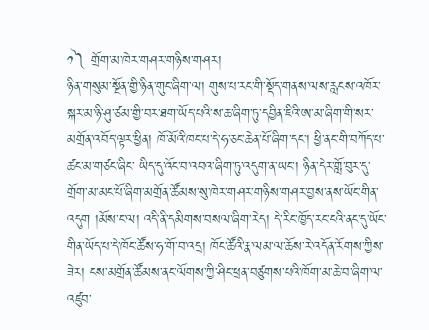༡༽ གྲོག་མ་ཁེར་གཤར་གཉིས་གཤར།
ཉིན་གསུམ་སྔོན་གྱི་ཉིན་གུང་ཞིག་ལ། གུས་པ་རང་གི་སྡོད་གནས་ལས་རླངས་འཁོར་སྐར་མ་ཉི་ཤུ་ཙམ་གྱི་བར་ཐག་ཡོད་པའི་ས་ཆ་ཞིག་ཏུ་དབྱིན་ཇིའི་ཨ་མ་ཞིག་གི་སར་མགྲོན་འབོད་ལྟར་ཕྱིན། ཁོ་མོའི་ཁང་པ་དེ་ཧ་ཅང་ཆེན་པོ་ཞིག་དང་། ཕྱི་ནང་གི་བཀོད་པ་ཚང་མ་གཙང་ཞིང་ ཡིད་དུ་འོང་བ་འབའ་ཞིག་ཏུ་འདུག་ན་ཡང་། ཉིན་དེར་གློ་བུར་དུ་གྲོག་མ་མང་པོ་ཞིག་མགྲོན་ཚོམས་སུ་ཁེར་གཤར་གཉིས་གཤར་བྱས་ནས་ཡོང་གིན་འདུག །མོས་ང་ལ། འདི་ནི་དམིགས་བསལ་ཞིག་རེད། དེ་རིང་ཁྱོད་རང་ངའི་ནང་དུ་ཡོང་གིན་ཡོད་པ་དེ་ཁོང་ཚོས་ཧ་གོ་བ་འདྲ། ཁོང་ཚོའི་རྣ་ལམ་ལ་ཆོས་རེ་འདོན་རོགས་ཀྱིས་ཟེར། ངས་མགྲོན་ཚོམས་ནང་ལོགས་ཀྱི་ཤིང་ཕྲན་བཙུགས་པའི་ཁོག་མ་ཆེ་བ་ཞིག་ལ་འཛུབ་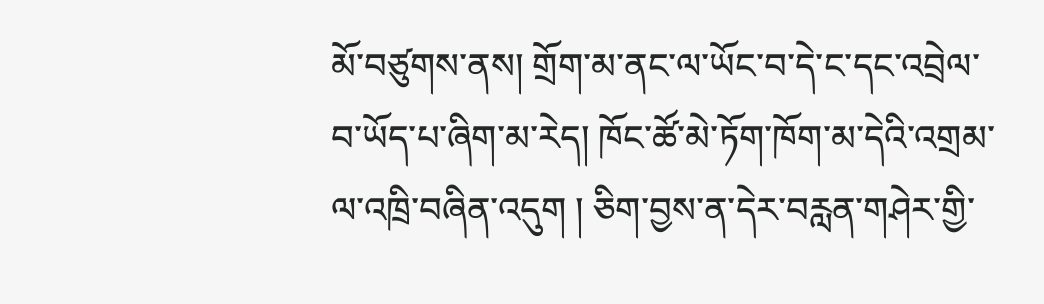མོ་བཙུགས་ནས། གྲོག་མ་ནང་ལ་ཡོང་བ་དེ་ང་དང་འབྲེལ་བ་ཡོད་པ་ཞིག་མ་རེད། ཁོང་ཚོ་མེ་ཏོག་ཁོག་མ་དེའི་འགྲམ་ལ་འཁྲི་བཞིན་འདུག ། ཅིག་བྱས་ན་དེར་བརླན་གཤེར་གྱི་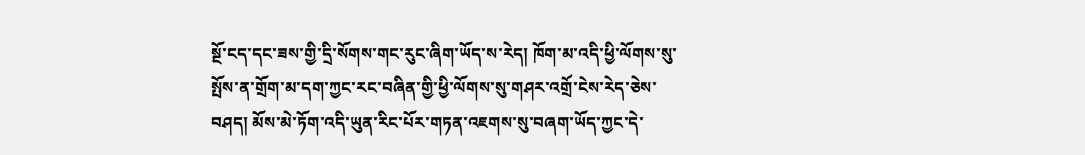སྔོ་ངད་དང་ཟས་གྱི་དྲི་སོགས་གང་རུང་ཞིག་ཡོད་ས་རེད། ཁོག་མ་འདི་ཕྱི་ལོགས་སུ་སྤོས་ན་གྲོག་མ་དག་ཀྱང་རང་བཞིན་གྱི་ཕྱི་ལོགས་སུ་གཤར་འགྲོ་ངེས་རེད་ཅེས་བཤད། མོས་མེ་ཏོག་འདི་ཡུན་རིང་པོར་གཏན་འཇགས་སུ་བཞག་ཡོད་ཀྱང་དེ་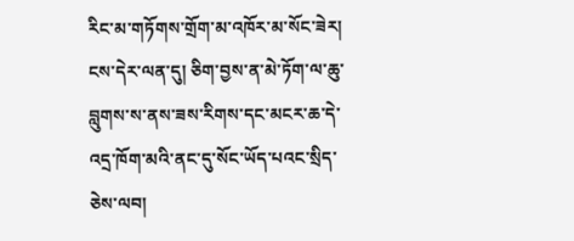རིང་མ་གཏོགས་གྲོག་མ་འཁོར་མ་སོང་ཟེར། ངས་དེར་ལན་དུ། ཅིག་བྱས་ན་མེ་ཏོག་ལ་ཆུ་བླུགས་ས་ནས་ཟས་རིགས་དང་མངར་ཆ་དེ་འདྲ་ཁོག་མའི་ནང་དུ་སོང་ཡོད་པའང་སྲིད་ཅེས་ལབ།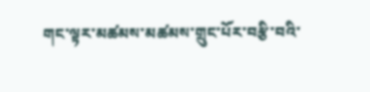གང་ལྟར་མཚམས་མཚམས་གྲུང་པོར་བརྩི་བའི་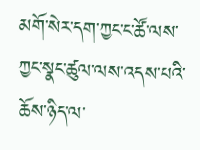མགོ་སེར་དག་ཀྱང་ང་ཚོ་ལས་ཀྱང་སྣང་ཚུལ་ལས་འདས་པའི་ཆོས་ཉིད་ལ་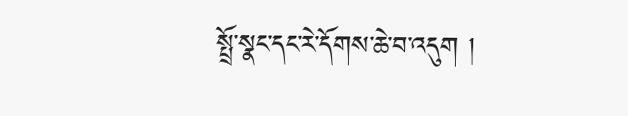སྤྲོ་སྣང་དང་རེ་དོགས་ཆེ་བ་འདུག །